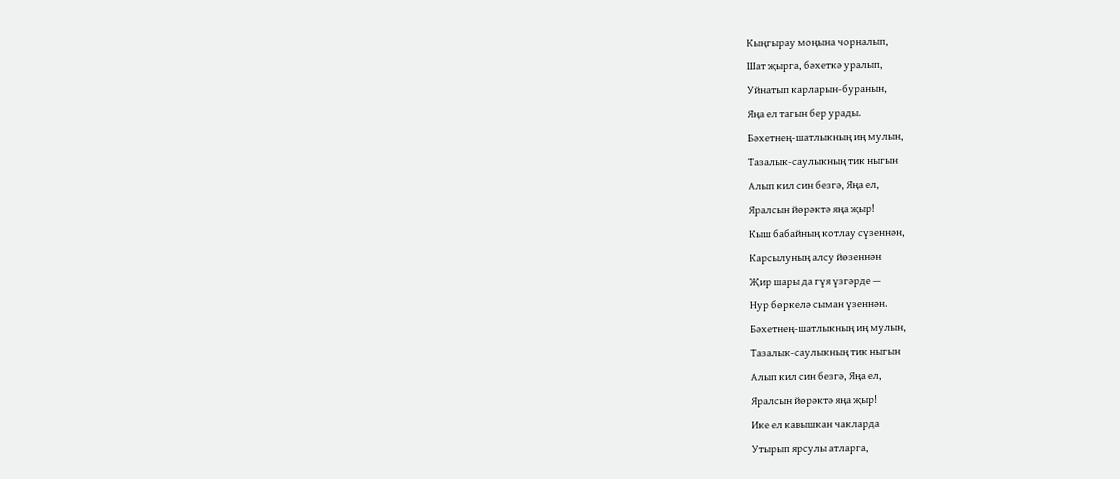Кыңгырау моңына чорналып,
Шат җырга, бәхеткә уралып,
Уйнатып карларын-буранын,
Яңа ел тагын бер урады.
Бәхетнең-шатлыкның иң мулын,
Тазалык-саулыкның тик ныгын
Алып кил син безгә, Яңа ел,
Яралсын йөрәктә яңа җыр!
Кыш бабайның котлау сүзеннән,
Карсылуның алсу йөзеннән
Җир шары да гүя үзгәрде —
Нур бөркелә сыман үзеннән.
Бәхетнең-шатлыкның иң мулын,
Тазалык-саулыкның тик ныгын
Алып кил син безгә, Яңа ел,
Яралсын йөрәктә яңа җыр!
Ике ел кавышкан чакларда
Утырып ярсулы атларга,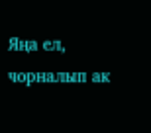Яңа ел, чорналып ак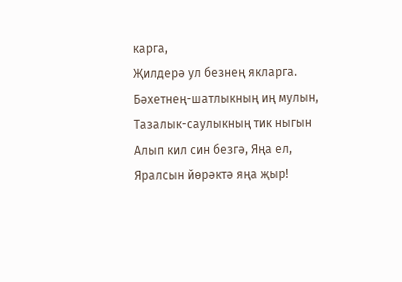карга,
Җилдерә ул безнең якларга.
Бәхетнең-шатлыкның иң мулын,
Тазалык-саулыкның тик ныгын
Алып кил син безгә, Яңа ел,
Яралсын йөрәктә яңа җыр!